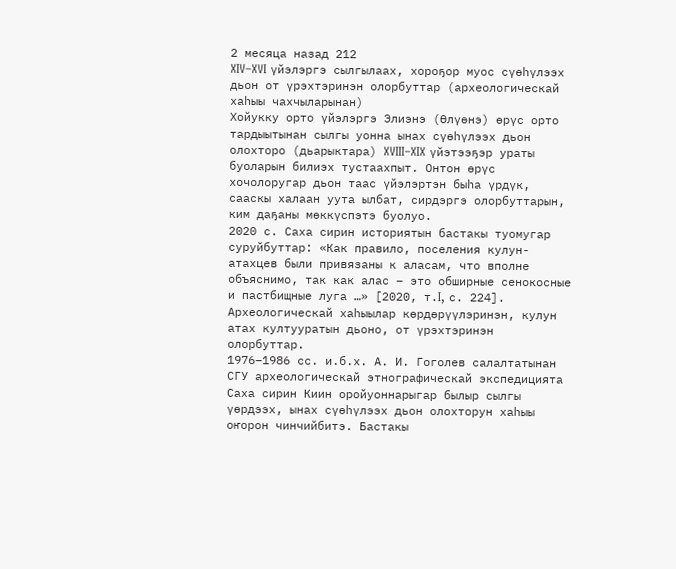2 месяца назад 212
XIV–XVI үйэлэргэ сылгылаах, хороҕор муос сүөһүлээх дьон от үрэхтэринэн олорбуттар (археологическай хаһыы чахчыларынан)
Хойукку орто үйэлэргэ Элиэнэ (Өлүөнэ) өрүс орто тардыытынан сылгы уонна ынах сүөһүлээх дьон олохторо (дьарыктара) XVIII–XIX үйэтээҕэр ураты буоларын билиэх тустаахпыт. Онтон өрүс хочолоругар дьон таас үйэлэртэн быһа үрдүк, сааскы халаан уута ылбат, сирдэргэ олорбуттарын, ким даҕаны мөккүспэтэ буолуо.
2020 с. Саха сирин историятын бастакы туомугар суруйбуттар: «Как правило, поселения кулун-атахцев были привязаны к аласам, что вполне объяснимо, так как алас – это обширные сенокосные и пастбищные луга …» [2020, т.I, с. 224]. Археологическай хаһыылар көрдөрүүлэринэн, кулун атах култууратын дьоно, от үрэхтэринэн олорбуттар.
1976–1986 сс. и.б.х. А. И. Гоголев салалтатынан СГУ археологическай этнографическай экспедицията Саха сирин Киин оройуоннарыгар былыр сылгы үөрдээх, ынах сүөһүлээх дьон олохторун хаһыы оҥорон чинчийбитэ. Бастакы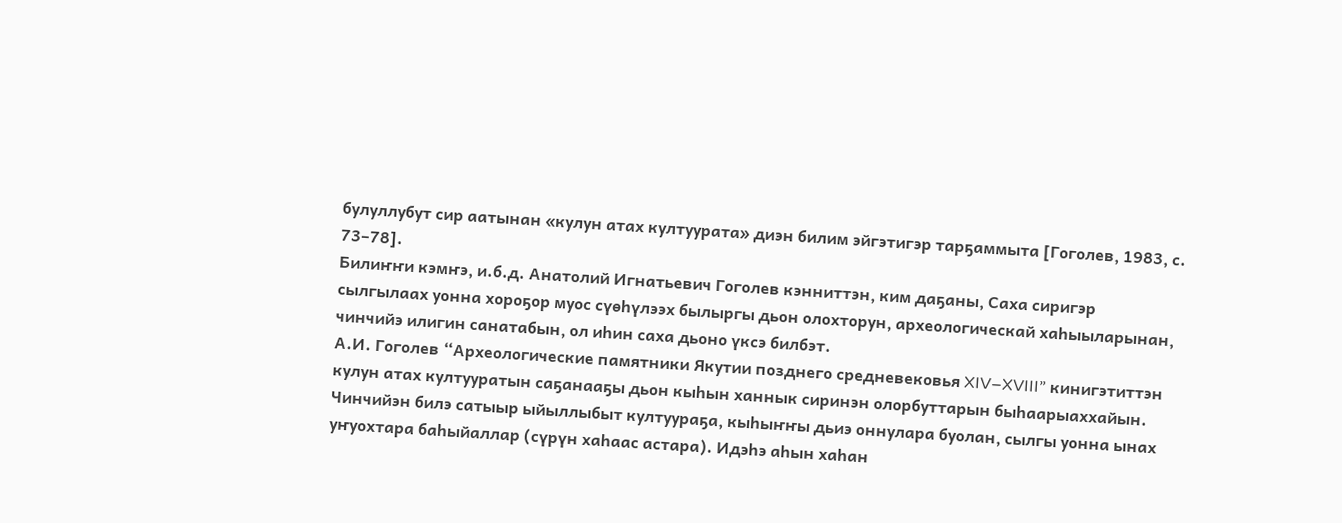булуллубут сир аатынан «кулун атах култуурата» диэн билим эйгэтигэр тарҕаммыта [Гоголев, 1983, с. 73–78].
Билиҥҥи кэмҥэ, и.б.д. Анатолий Игнатьевич Гоголев кэнниттэн, ким даҕаны, Саха сиригэр сылгылаах уонна хороҕор муос сүөһүлээх былыргы дьон олохторун, археологическай хаһыыларынан, чинчийэ илигин санатабын, ол иһин саха дьоно үксэ билбэт.
А.И. Гоголев “Археологические памятники Якутии позднего средневековья XIV–XVIII” кинигэтиттэн кулун атах култууратын саҕанааҕы дьон кыһын ханнык сиринэн олорбуттарын быһаарыаххайын.
Чинчийэн билэ сатыыр ыйыллыбыт култуураҕа, кыһыҥҥы дьиэ оннулара буолан, сылгы уонна ынах уҥуохтара баһыйаллар (сүрүн хаһаас астара). Идэһэ аһын хаһан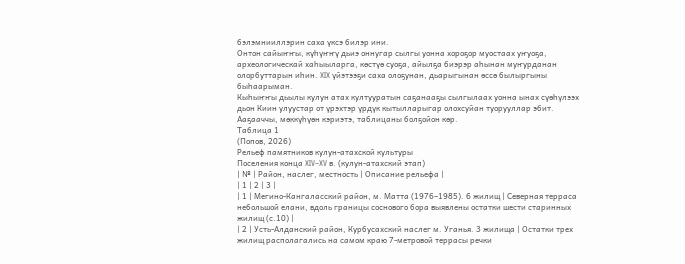бэлэмнииллэрин саха үксэ билэр ини.
Онтон сайыҥҥы, күһүҥҥү дьиэ оннугар сылгы уонна хороҕор муостаах уҥуоҕа, археологическай хаһыыларга, көстүө суоҕа, айылҕа биэрэр аһынан муҥурданан олорбуттарын иһин. XIX үйэтээҕи саха олоҕунан, дьарыгынан өссө былыргыны быһаарыман.
Кыһыҥҥы дьылы кулун атах култууратын саҕанааҕы сылгылаах уонна ынах сүөһүлээх дьон Киин улуустар от үрэхтэр үрдүк кытылларыгар олохсуйан туорууллар эбит. Ааҕааччы, мөккүһүөн кэриэтэ, таблицаны болҕойон көр.
Таблица 1
(Попов, 2026)
Рельеф памятников кулун-атахской культуры
Поселения конца XIV–XV в. (кулун-атахский этап)
| № | Район, наслег, местность | Описание рельефа |
| 1 | 2 | 3 |
| 1 | Мегино-Кангаласский район, м. Матта (1976–1985). 6 жилищ | Северная терраса небольшой елани, вдоль границы соснового бора выявлены остатки шести старинных жилищ (с.10) |
| 2 | Усть-Алданский район, Курбусахский наслег м. Уганья. 3 жилища | Остатки трех жилищ располагались на самом краю 7-метровой террасы речки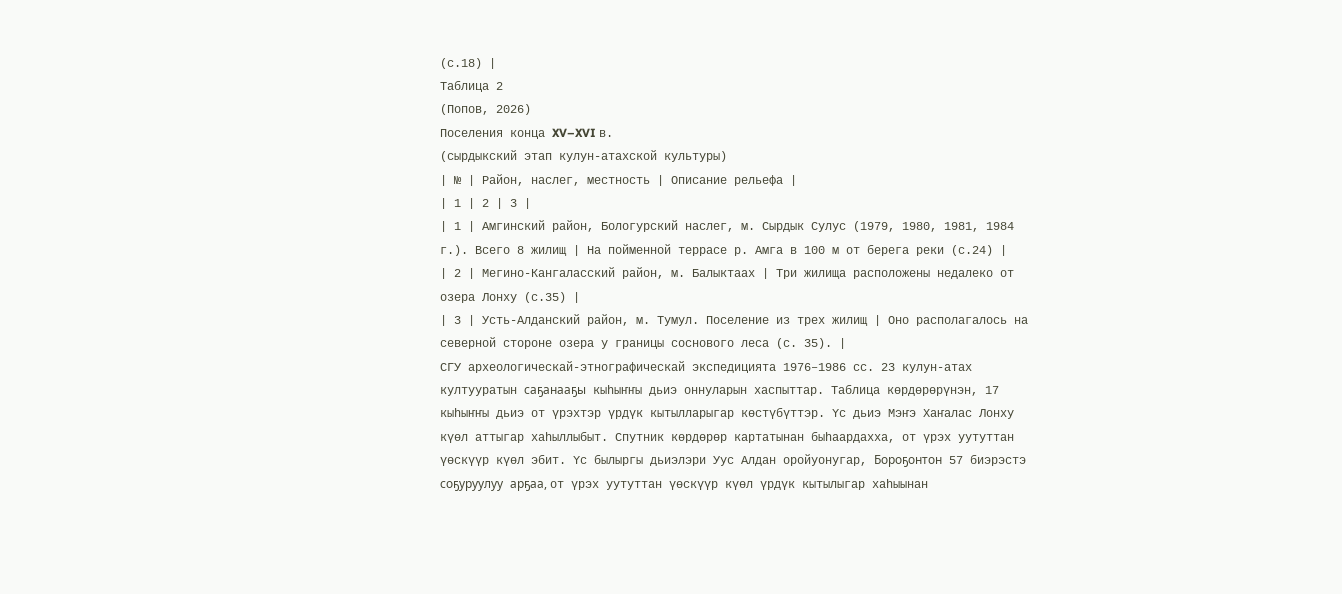(с.18) |
Таблица 2
(Попов, 2026)
Поселения конца XV–XVI в.
(сырдыкский этап кулун-атахской культуры)
| № | Район, наслег, местность | Описание рельефа |
| 1 | 2 | 3 |
| 1 | Амгинский район, Бологурский наслег, м. Сырдык Сулус (1979, 1980, 1981, 1984 г.). Всего 8 жилищ | На пойменной террасе р. Амга в 100 м от берега реки (с.24) |
| 2 | Мегино-Кангаласский район, м. Балыктаах | Три жилища расположены недалеко от озера Лонху (с.35) |
| 3 | Усть-Алданский район, м. Тумул. Поселение из трех жилищ | Оно располагалось на северной стороне озера у границы соснового леса (с. 35). |
СГУ археологическай-этнографическай экспедицията 1976–1986 сс. 23 кулун-атах култууратын саҕанааҕы кыһыҥҥы дьиэ оннуларын хаспыттар. Таблица көрдөрөрүнэн, 17 кыһыҥҥы дьиэ от үрэхтэр үрдүк кытылларыгар көстүбүттэр. Үс дьиэ Мэҥэ Хаҥалас Лонху күөл аттыгар хаһыллыбыт. Спутник көрдөрөр картатынан быһаардахха, от үрэх уутуттан үөскүүр күөл эбит. Үс былыргы дьиэлэри Уус Алдан оройуонугар, Бороҕонтон 57 биэрэстэ соҕуруулуу арҕаа, от үрэх уутуттан үөскүүр күөл үрдүк кытылыгар хаһыынан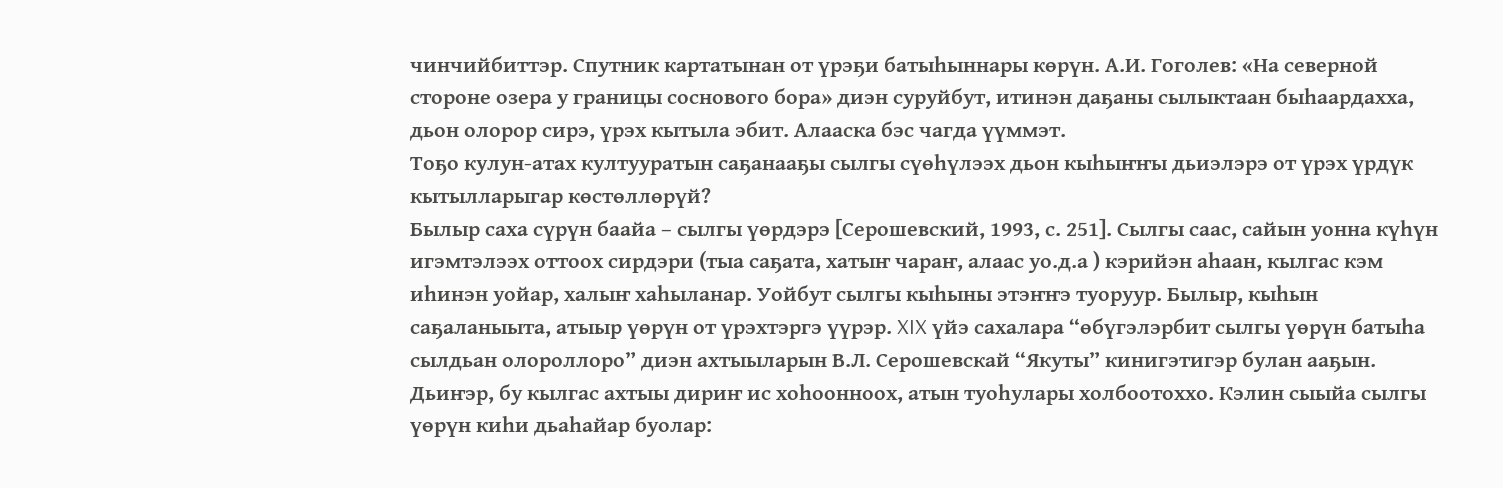чинчийбиттэр. Спутник картатынан от үрэҕи батыһыннары көрүн. А.И. Гоголев: «На северной стороне озера у границы соснового бора» диэн суруйбут, итинэн даҕаны сылыктаан быһаардахха, дьон олорор сирэ, үрэх кытыла эбит. Алааска бэс чагда үүммэт.
Тоҕо кулун-атах култууратын саҕанааҕы сылгы сүөһүлээх дьон кыһыҥҥы дьиэлэрэ от үрэх үрдүк кытылларыгар көстөллөрүй?
Былыр саха сүрүн баайа – сылгы үөрдэрэ [Серошевский, 1993, с. 251]. Сылгы саас, сайын уонна күһүн игэмтэлээх оттоох сирдэри (тыа саҕата, хатыҥ чараҥ, алаас уо.д.а ) кэрийэн аһаан, кылгас кэм иһинэн уойар, халыҥ хаһыланар. Уойбут сылгы кыһыны этэҥҥэ туоруур. Былыр, кыһын саҕаланыыта, атыыр үөрүн от үрэхтэргэ үүрэр. XIX үйэ сахалара “өбүгэлэрбит сылгы үөрүн батыһа сылдьан олороллоро” диэн ахтыыларын В.Л. Серошевскай “Якуты” кинигэтигэр булан ааҕын. Дьиҥэр, бу кылгас ахтыы дириҥ ис хоһоонноох, атын туоһулары холбоотоххо. Кэлин сыыйа сылгы үөрүн киһи дьаһайар буолар: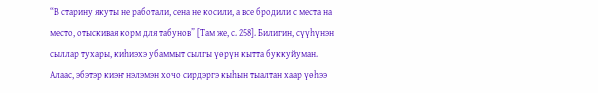“В старину якуты не работали, сена не косили, а все бродили с места на место, отыскивая корм для табунов” [Там же, с. 258]. Билигин, сүүһүнэн сыллар тухары, киһиэхэ убаммыт сылгы үөрүн кытта буккуйуман.
Алаас, эбэтэр киэҥ нэлэмэн хочо сирдэргэ кыһын тыалтан хаар үөһээ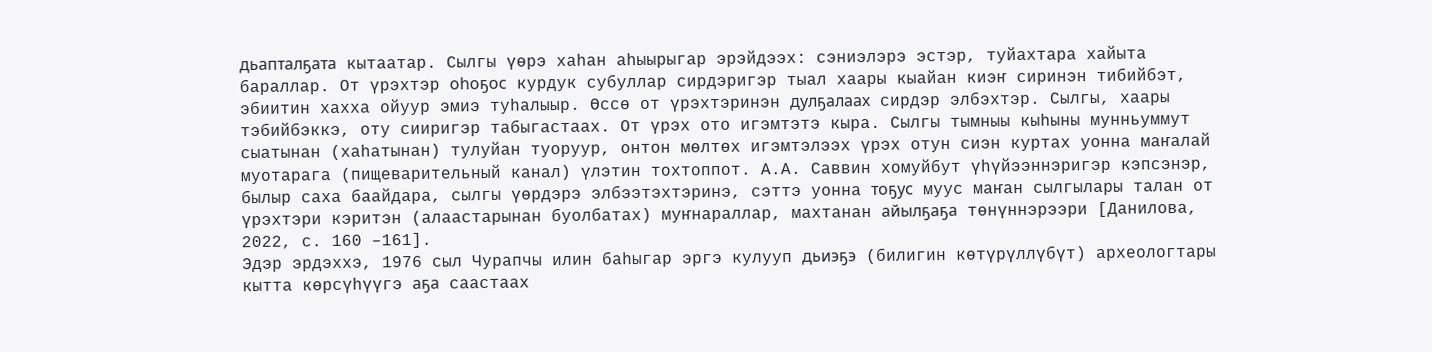дьапталҕата кытаатар. Сылгы үөрэ хаһан аһыырыгар эрэйдээх: сэниэлэрэ эстэр, туйахтара хайыта бараллар. От үрэхтэр оһоҕос курдук субуллар сирдэригэр тыал хаары кыайан киэҥ сиринэн тибийбэт, эбиитин хахха ойуур эмиэ туһалыыр. Өссө от үрэхтэринэн дулҕалаах сирдэр элбэхтэр. Сылгы, хаары тэбийбэккэ, оту сииригэр табыгастаах. От үрэх ото игэмтэтэ кыра. Сылгы тымныы кыһыны мунньуммут сыатынан (хаһатынан) тулуйан туоруур, онтон мөлтөх игэмтэлээх үрэх отун сиэн куртах уонна маҥалай муотарага (пищеварительный канал) үлэтин тохтоппот. А.А. Саввин хомуйбут үһүйээннэригэр кэпсэнэр, былыр саха баайдара, сылгы үөрдэрэ элбээтэхтэринэ, сэттэ уонна тоҕус муус маҥан сылгылары талан от үрэхтэри кэритэн (алаастарынан буолбатах) муҥнараллар, махтанан айылҕаҕа төнүннэрээри [Данилова, 2022, с. 160 –161].
Эдэр эрдэххэ, 1976 сыл Чурапчы илин баһыгар эргэ кулууп дьиэҕэ (билигин көтүрүллүбүт) археологтары кытта көрсүһүүгэ аҕа саастаах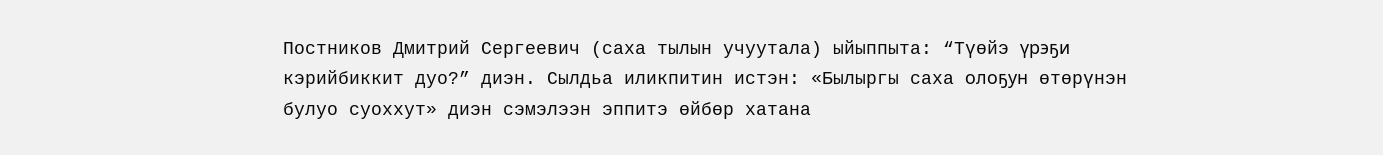Постников Дмитрий Сергеевич (саха тылын учуутала) ыйыппыта: “Түөйэ үрэҕи кэрийбиккит дуо?” диэн. Сылдьа иликпитин истэн: «Былыргы саха олоҕун өтөрүнэн булуо суоххут» диэн сэмэлээн эппитэ өйбөр хатана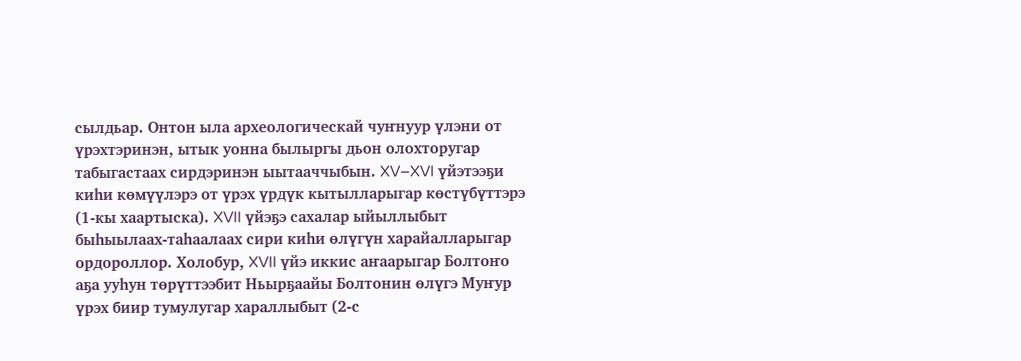сылдьар. Онтон ыла археологическай чуҥнуур үлэни от үрэхтэринэн, ытык уонна былыргы дьон олохторугар табыгастаах сирдэринэн ыытааччыбын. XV–XVI үйэтээҕи киһи көмүүлэрэ от үрэх үрдүк кытылларыгар көстүбүттэрэ (1-кы хаартыска). XVII үйэҕэ сахалар ыйыллыбыт быһыылаах-таһаалаах сири киһи өлүгүн харайалларыгар ордороллор. Холобур, XVII үйэ иккис аҥаарыгар Болтоҥо аҕа ууһун төрүттээбит Ньырҕаайы Болтонин өлүгэ Муҥур үрэх биир тумулугар хараллыбыт (2-с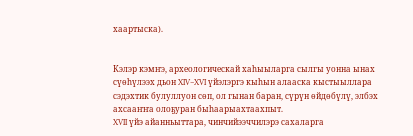хаартыска).


Кэлэр кэмҥэ, археологическай хаһыыларга сылгы уонна ынах сүөһүлээх дьон XIV–XVI үйэлэргэ кыһын алааска кыстыыллара сэдэхтик булуллуон сөп, ол гынан баран, сүрүн өйдөбүлү, элбэх ахсааҥҥа олоҕуран быһаарыахтаахпыт.
XVII үйэ айанньыттара, чинчийээччилэрэ сахаларга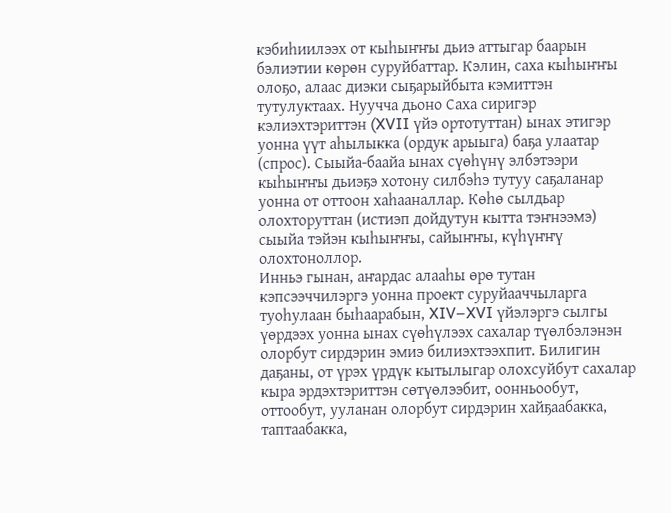кэбиһиилээх от кыһыҥҥы дьиэ аттыгар баарын бэлиэтии көрөн суруйбаттар. Кэлин, саха кыһыҥҥы олоҕо, алаас диэки сыҕарыйбыта кэмиттэн тутулуктаах. Нуучча дьоно Саха сиригэр кэлиэхтэриттэн (XVII үйэ ортотуттан) ынах этигэр уонна үүт аһылыкка (ордук арыыга) баҕа улаатар (спрос). Сыыйа-баайа ынах сүөһүнү элбэтээри кыһыҥҥы дьиэҕэ хотону силбэһэ тутуу саҕаланар уонна от оттоон хаһааналлар. Көһө сылдьар олохторуттан (истиэп дойдутун кытта тэҥнээмэ) сыыйа тэйэн кыһыҥҥы, сайыҥҥы, күһүҥҥү олохтоноллор.
Инньэ гынан, аҥардас алааһы өрө тутан кэпсээччилэргэ уонна проект суруйааччыларга туоһулаан быһаарабын, XIV–XVI үйэлэргэ сылгы үөрдээх уонна ынах сүөһүлээх сахалар түөлбэлэнэн олорбут сирдэрин эмиэ билиэхтээхпит. Билигин даҕаны, от үрэх үрдүк кытылыгар олохсуйбут сахалар кыра эрдэхтэриттэн сөтүөлээбит, оонньообут, оттообут, ууланан олорбут сирдэрин хайҕаабакка, таптаабакка,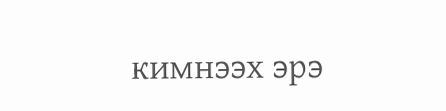кимнээх эрэ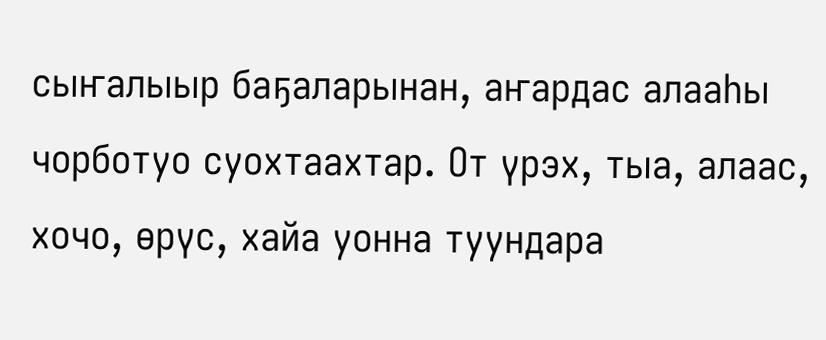сыҥалыыр баҕаларынан, аҥардас алааһы чорботуо суохтаахтар. От үрэх, тыа, алаас, хочо, өрүс, хайа уонна туундара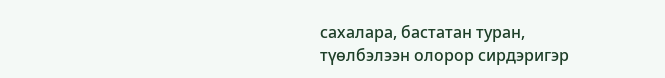сахалара, бастатан туран, түөлбэлээн олорор сирдэригэр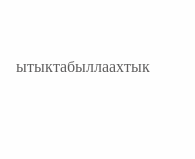ытыктабыллаахтык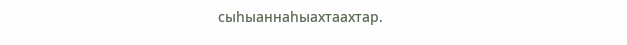сыһыаннаһыахтаахтар.